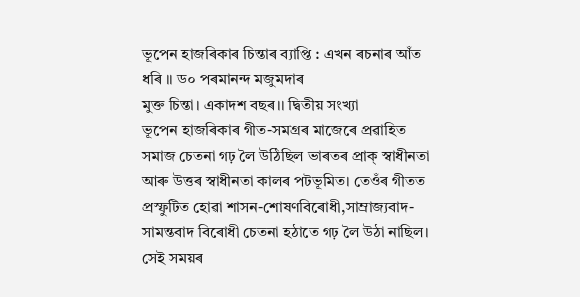ভূপেন হাজৰিকাৰ চিন্তাৰ ব্যাপ্তি : এখন ৰচনাৰ আঁত ধৰি ।। ড০ পৰমানন্দ মজুমদাৰ
মুক্ত চিন্তা। একাদশ বছৰ।। দ্বিতীয় সংখ্যা
ভূপেন হাজৰিকাৰ গীত-সমগ্ৰৰ মাজেৰে প্ৰৱাহিত সমাজ চেতনা গঢ় লৈ উঠিছিল ভাৰতৰ প্ৰাক্ স্বাধীনতা আৰু উত্তৰ স্বাধীনতা কালৰ পটভূমিত। তেওঁৰ গীতত প্ৰস্ফুটিত হোৱা শাসন-শোষণবিৰোধী,সাম্ৰাজ্যবাদ-সামন্তবাদ বিৰোধী চেতনা হঠাতে গঢ় লৈ উঠা নাছিল। সেই সময়ৰ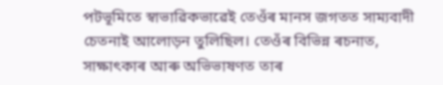পটভূমিতে স্বাভাৱিকভাৱেই তেওঁৰ মানস জগতত সাম্যবাদী চেতনাই আলোড়ন তুলিছিল। তেওঁৰ বিভিন্ন ৰচনাত, সাক্ষাৎকাৰ আৰু অভিভাষণত তাৰ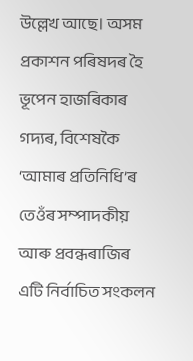উল্লেখ আছে। অসম প্ৰকাশন পৰিষদৰ হৈ ভূপেন হাজৰিকাৰ গদ্যৰ, বিশেষকৈ ‘আমাৰ প্ৰতিনিধি’ৰ তেওঁৰ সম্পাদকীয় আৰু প্ৰবন্ধৰাজিৰ এটি নিৰ্বাচিত সংকলন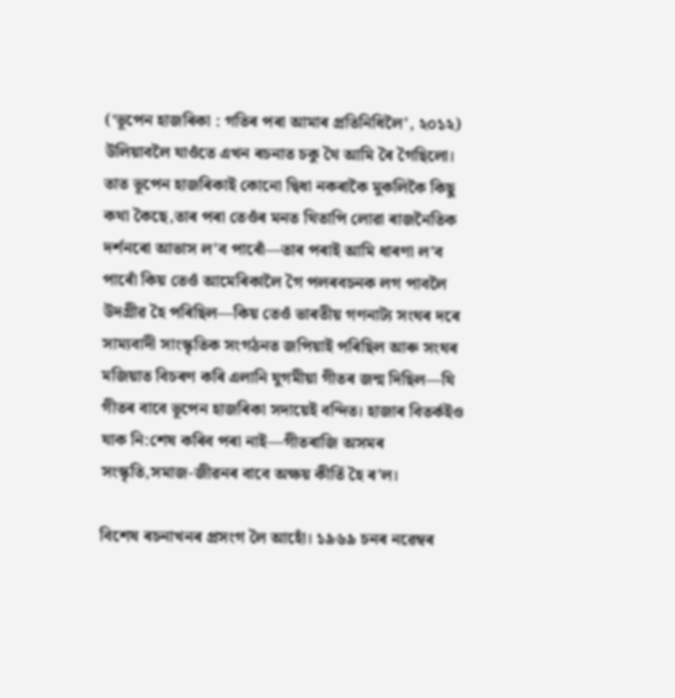(‘ভূপেন হাজৰিকা : গতিৰ পৰা আমাৰ প্ৰতিনিধিলৈ’, ২০১২) উলিয়াবলৈ যাওঁতে এখন ৰচনাত চকু থৈ আমি ৰৈ গৈছিলো। তাত ভূপেন হাজৰিকাই কোনো দ্বিধা নকৰাকৈ মুকলিকৈ কিছু কথা কৈছে,তাৰ পৰা তেওঁৰ মনত থিতাপি লোৱা ৰাজনৈতিক দৰ্শনৰো আভাস ল’ব পাৰোঁ—তাৰ পৰাই আমি ধাৰণা ল’ব পাৰোঁ কিয় তেওঁ আমেৰিকালৈ গৈ পলৰবচনক লগ পাবলৈ উদগ্ৰীৱ হৈ পৰিছিল—কিয় তেওঁ ভাৰতীয় গণনাট্য সংঘৰ দৰে সাম্যবাদী সাংস্কৃতিক সংগঠনত জপিয়াই পৰিছিল আৰু সংঘৰ মজিয়াত বিচৰণ কৰি এলানি যুগমীয়া গীতৰ জন্ম দিছিল—যি গীতৰ বাবে ভূপেন হাজৰিকা সদায়েই বন্দিত। হাজাৰ বিতৰ্কইও যাক নি:শেষ কৰিব পৰা নাই—গীতৰাজি অসমৰ সংস্কৃতি,সমাজ-জীৱনৰ বাবে অক্ষয় কীৰ্তি হৈ ৰ’ল।

বিশেষ ৰচনাখনৰ প্ৰসংগ লৈ আহোঁ। ১৯৬৯ চনৰ নৱেম্বৰ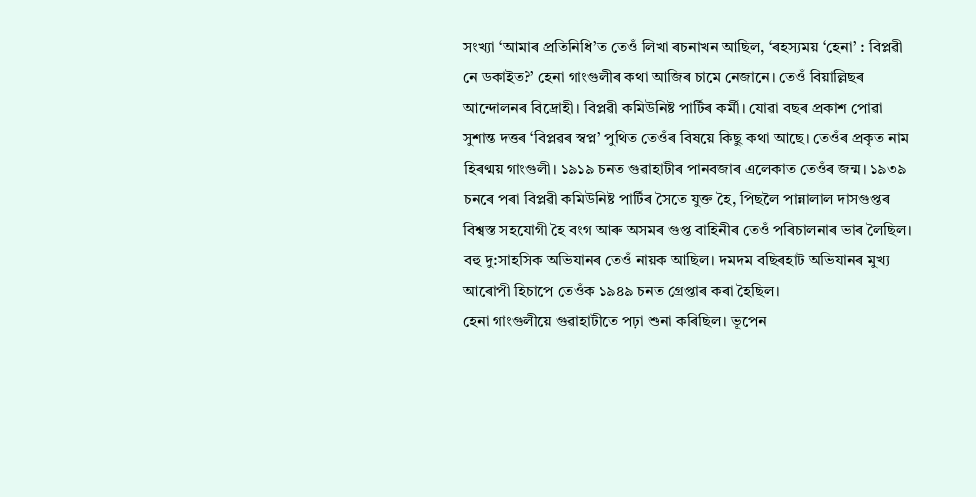সংখ্যা ‘আমাৰ প্ৰতিনিধি’ত তেওঁ লিখা ৰচনাখন আছিল, ‘ৰহস্যময় ‘হেনা’ : বিপ্লৱী নে ডকাইত?’ হেনা গাংগুলীৰ কথা আজিৰ চামে নেজানে। তেওঁ বিয়াল্লিছৰ আন্দোলনৰ বিদ্ৰোহী। বিপ্লৱী কমিউনিষ্ট পাৰ্টিৰ কৰ্মী। যোৱা বছৰ প্ৰকাশ পোৱা সুশান্ত দত্তৰ ‘বিপ্লৱৰ স্বপ্ন’ পুথিত তেওঁৰ বিষয়ে কিছু কথা আছে। তেওঁৰ প্ৰকৃত নাম হিৰণ্ময় গাংগুলী। ১৯১৯ চনত গুৱাহাটীৰ পানবজাৰ এলেকাত তেওঁৰ জন্ম। ১৯৩৯ চনৰে পৰা বিপ্লৱী কমিউনিষ্ট পাৰ্টিৰ সৈতে যুক্ত হৈ, পিছলৈ পান্নালাল দাসগুপ্তৰ বিশ্বস্ত সহযোগী হৈ বংগ আৰু অসমৰ গুপ্ত বাহিনীৰ তেওঁ পৰিচালনাৰ ভাৰ লৈছিল। বহু দু:সাহসিক অভিযানৰ তেওঁ নায়ক আছিল। দমদম বছিৰহাট অভিযানৰ মুখ্য আৰোপী হিচাপে তেওঁক ১৯৪৯ চনত গ্ৰেপ্তাৰ কৰা হৈছিল।
হেনা গাংগুলীয়ে গুৱাহাটীতে পঢ়া শুনা কৰিছিল। ভূপেন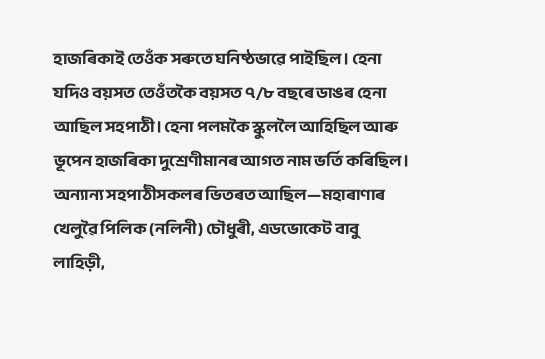হাজৰিকাই তেওঁক সৰুতে ঘনিষ্ঠভাৱে পাইছিল। হেনা যদিও বয়সত তেওঁতকৈ বয়সত ৭/৮ বছৰে ডাঙৰ হেনা আছিল সহপাঠী। হেনা পলমকৈ স্কুললৈ আহিছিল আৰু ভূপেন হাজৰিকা দুশ্ৰেণীমানৰ আগত নাম ভৰ্তি কৰিছিল। অন্যান্য সহপাঠীসকলৰ ভিতৰত আছিল—মহাৰাণাৰ খেলুৱৈ পিলিক (নলিনী) চৌধুৰী, এডভোকেট বাবু লাহিড়ী,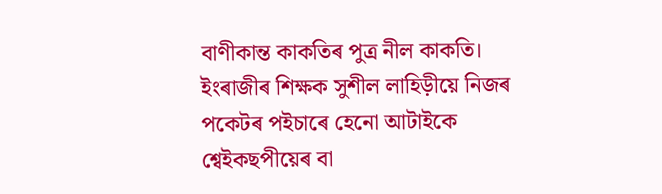বাণীকান্ত কাকতিৰ পুত্ৰ নীল কাকতি। ইংৰাজীৰ শিক্ষক সুশীল লাহিড়ীয়ে নিজৰ পকেটৰ পইচাৰে হেনো আটাইকে শ্বেইকছপীয়েৰ বা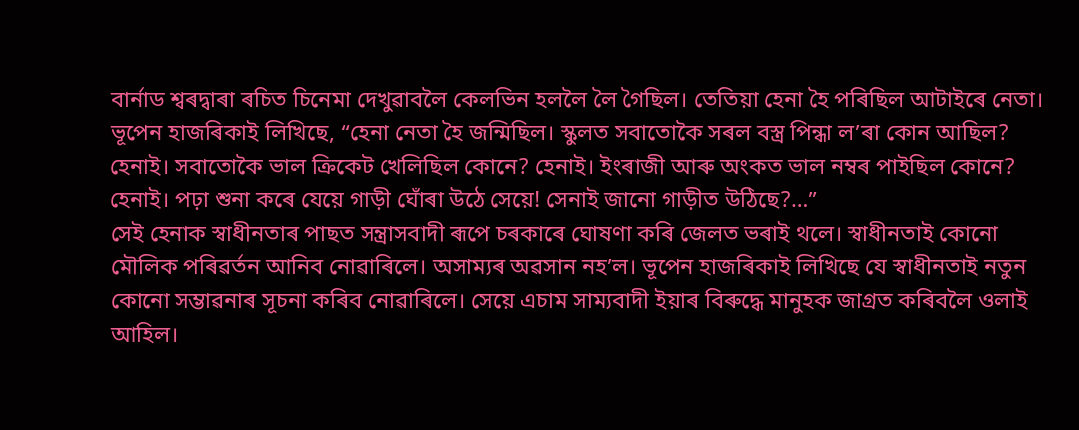বাৰ্নাড শ্বৰদ্বাৰা ৰচিত চিনেমা দেখুৱাবলৈ কেলভিন হললৈ লৈ গৈছিল। তেতিয়া হেনা হৈ পৰিছিল আটাইৰে নেতা। ভূপেন হাজৰিকাই লিখিছে, “হেনা নেতা হৈ জন্মিছিল। স্কুলত সবাতোকৈ সৰল বস্ত্ৰ পিন্ধা ল’ৰা কোন আছিল? হেনাই। সবাতোকৈ ভাল ক্ৰিকেট খেলিছিল কোনে? হেনাই। ইংৰাজী আৰু অংকত ভাল নম্বৰ পাইছিল কোনে? হেনাই। পঢ়া শুনা কৰে যেয়ে গাড়ী ঘোঁৰা উঠে সেয়ে! সেনাই জানো গাড়ীত উঠিছে?…”
সেই হেনাক স্বাধীনতাৰ পাছত সন্ত্ৰাসবাদী ৰূপে চৰকাৰে ঘোষণা কৰি জেলত ভৰাই থলে। স্বাধীনতাই কোনো মৌলিক পৰিৱৰ্তন আনিব নোৱাৰিলে। অসাম্যৰ অৱসান নহ’ল। ভূপেন হাজৰিকাই লিখিছে যে স্বাধীনতাই নতুন কোনো সম্ভাৱনাৰ সূচনা কৰিব নোৱাৰিলে। সেয়ে এচাম সাম্যবাদী ইয়াৰ বিৰুদ্ধে মানুহক জাগ্ৰত কৰিবলৈ ওলাই আহিল।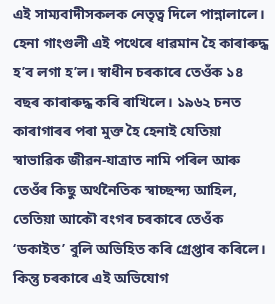এই সাম্যবাদীসকলক নেতৃত্ব দিলে পান্নালালে। হেনা গাংগুলী এই পথেৰে ধাৱমান হৈ কাৰাৰুদ্ধ হ’ব লগা হ’ল। স্বাধীন চৰকাৰে তেওঁক ১৪ বছৰ কাৰাৰুদ্ধ কৰি ৰাখিলে। ১৯৬২ চনত কাৰাগাৰৰ পৰা মুক্ত হৈ হেনাই যেতিয়া স্বাভাৱিক জীৱন-যাত্ৰাত নামি পৰিল আৰু তেওঁৰ কিছু অৰ্থনৈতিক স্বাচ্ছন্দ্য আহিল, তেতিয়া আকৌ বংগৰ চৰকাৰে তেওঁক ‘ডকাইত’ বুলি অভিহিত কৰি গ্ৰেপ্তাৰ কৰিলে। কিন্তু চৰকাৰে এই অভিযোগ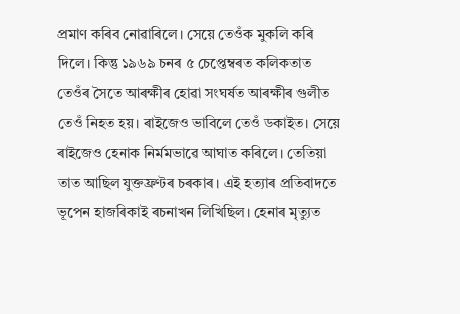প্ৰমাণ কৰিব নোৱাৰিলে। সেয়ে তেওঁক মুকলি কৰি দিলে। কিন্তু ১৯৬৯ চনৰ ৫ চেপ্তেম্বৰত কলিকতাত তেওঁৰ সৈতে আৰক্ষীৰ হোৱা সংঘৰ্ষত আৰক্ষীৰ গুলীত তেওঁ নিহত হয়। ৰাইজেও ভাবিলে তেওঁ ডকাইত। সেয়ে ৰাইজেও হেনাক নিৰ্মমভাৱে আঘাত কৰিলে। তেতিয়া তাত আছিল যুক্তফ্ৰণ্টৰ চৰকাৰ। এই হত্যাৰ প্ৰতিবাদতে ভূপেন হাজৰিকাই ৰচনাখন লিখিছিল। হেনাৰ মৃত্যুত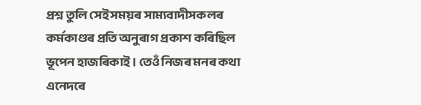প্ৰশ্ন তুলি সেই সময়ৰ সাম্যবাদীসকলৰ কৰ্মকাণ্ডৰ প্ৰতি অনুৰাগ প্ৰকাশ কৰিছিল ভূপেন হাজৰিকাই। তেওঁ নিজৰ মনৰ কথা এনেদৰে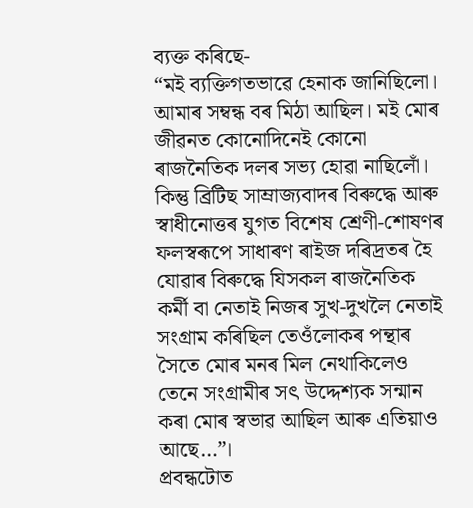ব্যক্ত কৰিছে-
“মই ব্যক্তিগতভাৱে হেনাক জানিছিলো। আমাৰ সম্বন্ধ বৰ মিঠা আছিল। মই মোৰ জীৱনত কোনোদিনেই কোনো ৰাজনৈতিক দলৰ সভ্য হোৱা নাছিলোঁ। কিন্তু ব্ৰিটিছ সাম্ৰাজ্যবাদৰ বিৰুদ্ধে আৰু স্বাধীনোত্তৰ যুগত বিশেষ শ্ৰেণী-শোষণৰ ফলস্বৰূপে সাধাৰণ ৰাইজ দৰিদ্ৰতৰ হৈ যোৱাৰ বিৰুদ্ধে যিসকল ৰাজনৈতিক কৰ্মী বা নেতাই নিজৰ সুখ-দুখলৈ নেতাই সংগ্ৰাম কৰিছিল তেওঁলোকৰ পন্থাৰ সৈতে মোৰ মনৰ মিল নেথাকিলেও তেনে সংগ্ৰামীৰ সৎ উদ্দেশ্যক সন্মান কৰা মোৰ স্বভাৱ আছিল আৰু এতিয়াও আছে…”।
প্ৰবন্ধটোত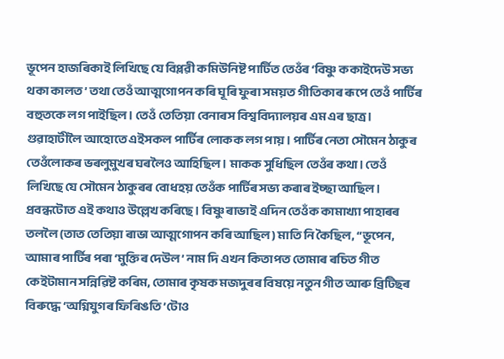ভূপেন হাজৰিকাই লিখিছে যে বিপ্লৱী কমিউনিষ্ট পাৰ্টিত তেওঁৰ ‘বিষ্ণু ককাইদেউ সভ্য থকা কালত’ তথা তেওঁ আত্মগোপন কৰি ঘূৰি ফুৰা সময়ত গীতিকাৰ ৰূপে তেওঁ পাৰ্টিৰ বহুতকে লগ পাইছিল। তেওঁ তেতিয়া বেনাৰস বিশ্ববিদ্যালয়ৰ এম এৰ ছাত্ৰ। গুৱাহাটীলৈ আহোতে এইসকল পাৰ্টিৰ লোকক লগ পায়। পাৰ্টিৰ নেতা সৌমেন ঠাকুৰ তেওঁলোকৰ ভৰলুমুখৰ ঘৰলৈও আহিছিল। মাকক সুধিছিল তেওঁৰ কথা। তেওঁ লিখিছে যে সৌমেন ঠাকুৰৰ বোধহয় তেওঁক পাৰ্টিৰ সভ্য কৰাৰ ইচ্ছা আছিল। প্ৰবন্ধটোত এই কথাও উল্লেখ কৰিছে। বিষ্ণু ৰাভাই এদিন তেওঁক কামাখ্যা পাহাৰৰ তললৈ (তাত তেতিয়া ৰাভা আত্মগোপন কৰি আছিল) মাতি নি কৈছিল, “ভূপেন, আমাৰ পাৰ্টিৰ পৰা ‘মুক্তিৰ দেউল’ নাম দি এখন কিতাপত তোমাৰ ৰচিত গীত কেইটামান সন্নিৱিষ্ট কৰিম, তোমাৰ কৃষক মজদুৰৰ বিষয়ে নতুন গীত আৰু ব্ৰিটিছৰ বিৰুদ্ধে ‘অগ্নিযুগৰ ফিৰিঙতি’টোও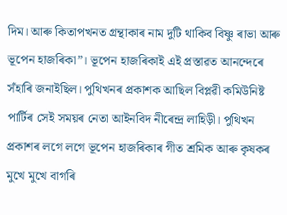দিম। আৰু কিতাপখনত গ্ৰন্থাকাৰ নাম দুটি থাকিব বিষ্ণু ৰাভা আৰু ভূপেন হাজৰিকা”। ভূপেন হাজৰিকাই এই প্ৰস্তাৱত আনন্দেৰে সঁহাৰি জনাইছিল। পুথিখনৰ প্ৰকাশক আছিল বিপ্লৱী কমিউনিষ্ট পাৰ্টিৰ সেই সময়ৰ নেতা আইনবিদ নীৰেন্দ্ৰ লাহিড়ী। পুথিখন প্ৰকাশৰ লগে লগে ভূপেন হাজৰিকাৰ গীত শ্ৰমিক আৰু কৃষকৰ মুখে মুখে বাগৰি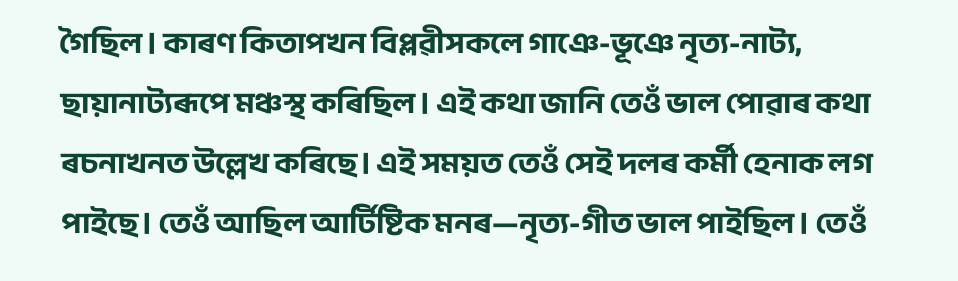গৈছিল। কাৰণ কিতাপখন বিপ্লৱীসকলে গাঞে-ভূঞে নৃত্য-নাট্য, ছায়ানাট্যৰূপে মঞ্চস্থ কৰিছিল। এই কথা জানি তেওঁ ভাল পোৱাৰ কথা ৰচনাখনত উল্লেখ কৰিছে। এই সময়ত তেওঁ সেই দলৰ কৰ্মী হেনাক লগ পাইছে। তেওঁ আছিল আৰ্টিষ্টিক মনৰ—নৃত্য-গীত ভাল পাইছিল। তেওঁ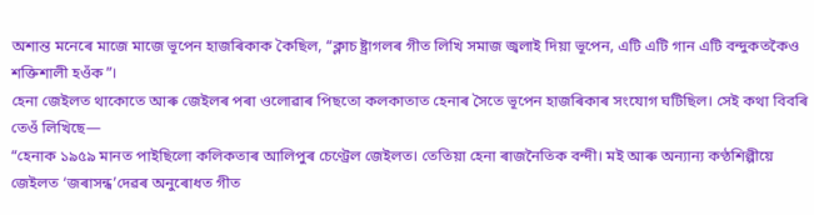অশান্ত মনেৰে মাজে মাজে ভূপেন হাজৰিকাক কৈছিল, “ক্লাচ ষ্ট্ৰাগলৰ গীত লিখি সমাজ জ্বলাই দিয়া ভূপেন, এটি এটি গান এটি বন্দুকতকৈও শক্তিশালী হওঁক”।
হেনা জেইলত থাকোতে আৰু জেইলৰ পৰা ওলোৱাৰ পিছতো কলকাতাত হেনাৰ সৈতে ভূপেন হাজৰিকাৰ সংযোগ ঘটিছিল। সেই কথা বিবৰি তেওঁ লিখিছে—
“হেনাক ১৯৫৯ মানত পাইছিলো কলিকতাৰ আলিপুৰ চেণ্ট্ৰেল জেইলত। তেতিয়া হেনা ৰাজনৈতিক বন্দী। মই আৰু অন্যান্য কণ্ঠশিল্পীয়ে জেইলত ‘জৰাসন্ধ’দেৱৰ অনুৰোধত গীত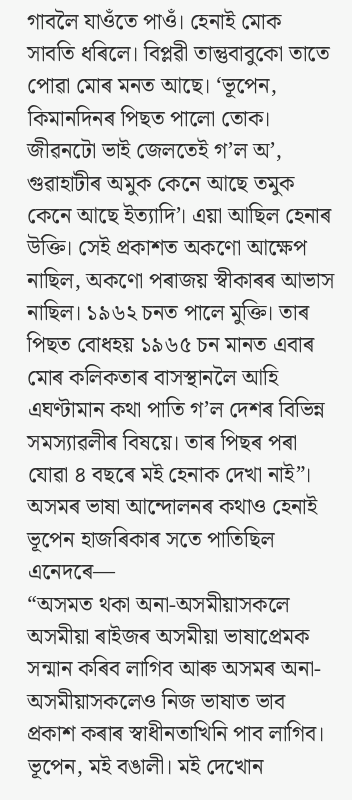গাবলৈ যাওঁতে পাওঁ। হেনাই মোক সাবতি ধৰিলে। বিপ্লৱী তান্তুবাবুকো তাতে পোৱা মোৰ মনত আছে। ‘ভূপেন, কিমানদিনৰ পিছত পালো তোক। জীৱনটো ভাই জেলতেই গ’ল অ’, গুৱাহাটীৰ অমুক কেনে আছে তমুক কেনে আছে ইত্যাদি’। এয়া আছিল হেনাৰ উক্তি। সেই প্ৰকাশত অকণো আক্ষেপ নাছিল, অকণো পৰাজয় স্বীকাৰৰ আভাস নাছিল। ১৯৬২ চনত পালে মুক্তি। তাৰ পিছত বোধহয় ১৯৬৫ চন মানত এবাৰ মোৰ কলিকতাৰ বাসস্থানলৈ আহি এঘণ্টামান কথা পাতি গ’ল দেশৰ বিভিন্ন সমস্যাৱলীৰ বিষয়ে। তাৰ পিছৰ পৰা যোৱা ৪ বছৰে মই হেনাক দেখা নাই”।
অসমৰ ভাষা আন্দোলনৰ কথাও হেনাই ভূপেন হাজৰিকাৰ সতে পাতিছিল এনেদৰে—
“অসমত থকা অনা-অসমীয়াসকলে অসমীয়া ৰাইজৰ অসমীয়া ভাষাপ্ৰেমক সন্মান কৰিব লাগিব আৰু অসমৰ অনা-অসমীয়াসকলেও নিজ ভাষাত ভাব প্ৰকাশ কৰাৰ স্বাধীনতাখিনি পাব লাগিব। ভূপেন, মই বঙালী। মই দেখোন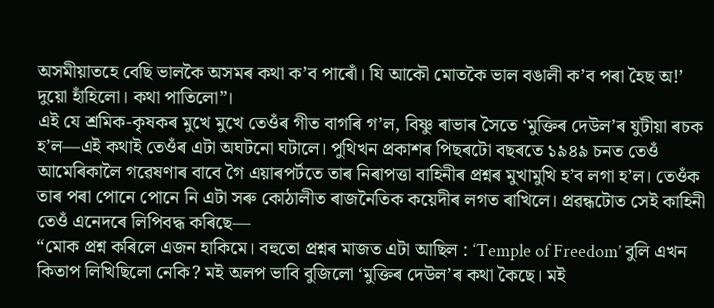অসমীয়াতহে বেছি ভালকৈ অসমৰ কথা ক’ব পাৰোঁ। যি আকৌ মোতকৈ ভাল বঙালী ক’ব পৰা হৈছ অ!’ দুয়ো হাঁহিলো। কথা পাতিলো”।
এই যে শ্ৰমিক-কৃষকৰ মুখে মুখে তেওঁৰ গীত বাগৰি গ’ল, বিষ্ণু ৰাভাৰ সৈতে ‘মুক্তিৰ দেউল’ৰ যুটীয়া ৰচক হ’ল—এই কথাই তেওঁৰ এটা অঘটনো ঘটালে। পুথিখন প্ৰকাশৰ পিছৰটো বছৰতে ১৯৪৯ চনত তেওঁ আমেৰিকালৈ গৱেষণাৰ বাবে গৈ এয়াৰপৰ্টতে তাৰ নিৰাপত্তা বাহিনীৰ প্ৰশ্নৰ মুখামুখি হ’ব লগা হ’ল। তেওঁক তাৰ পৰা পোনে পোনে নি এটা সৰু কোঠালীত ৰাজনৈতিক কয়েদীৰ লগত ৰাখিলে। প্ৰৱন্ধটোত সেই কাহিনী তেওঁ এনেদৰে লিপিবদ্ধ কৰিছে—
“মোক প্ৰশ্ন কৰিলে এজন হাকিমে। বহুতো প্ৰশ্নৰ মাজত এটা আছিল : ‘Temple of Freedom’ বুলি এখন কিতাপ লিখিছিলো নেকি? মই অলপ ভাবি বুজিলো ‘মুক্তিৰ দেউল’ৰ কথা কৈছে। মই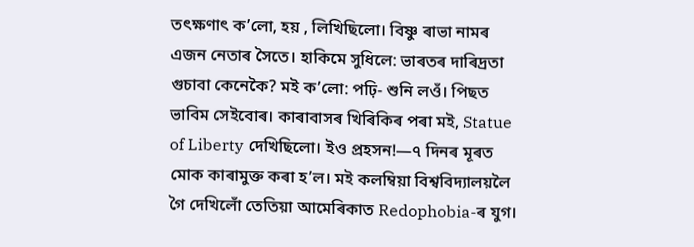তৎক্ষণাৎ ক’লো, হয় , লিখিছিলো। বিষ্ণু ৰাভা নামৰ এজন নেতাৰ সৈতে। হাকিমে সুধিলে: ভাৰতৰ দাৰিদ্ৰতা গুচাবা কেনেকৈ? মই ক’লো: পঢ়ি- শুনি লওঁ। পিছত ভাবিম সেইবোৰ। কাৰাবাসৰ খিৰিকিৰ পৰা মই, Statue of Liberty দেখিছিলো। ইও প্ৰহসন!—৭ দিনৰ মূৰত মোক কাৰামুক্ত কৰা হ’ল। মই কলম্বিয়া বিশ্ববিদ্যালয়লৈ গৈ দেখিলোঁ তেতিয়া আমেৰিকাত Redophobia-ৰ যুগ।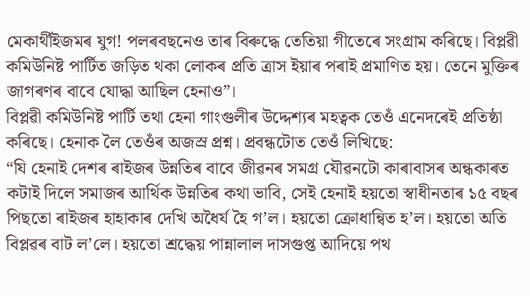মেকাৰ্থীইজমৰ যুগ! পলৰবছনেও তাৰ বিৰুদ্ধে তেতিয়া গীতেৰে সংগ্ৰাম কৰিছে। বিপ্লৱী কমিউনিষ্ট পাৰ্টিত জড়িত থকা লোকৰ প্ৰতি ত্ৰাস ইয়াৰ পৰাই প্ৰমাণিত হয়। তেনে মুক্তিৰ জাগৰণৰ বাবে যোদ্ধা আছিল হেনাও”।
বিপ্লৱী কমিউনিষ্ট পাৰ্টি তথা হেনা গাংগুলীৰ উদ্দেশ্যৰ মহত্বক তেওঁ এনেদৰেই প্ৰতিষ্ঠা কৰিছে। হেনাক লৈ তেওঁৰ অজস্ৰ প্ৰশ্ন। প্ৰবন্ধটোত তেওঁ লিখিছে:
“যি হেনাই দেশৰ ৰাইজৰ উন্নতিৰ বাবে জীৱনৰ সমগ্ৰ যৌৱনটো কাৰাবাসৰ অন্ধকাৰত কটাই দিলে সমাজৰ আৰ্থিক উন্নতিৰ কথা ভাবি, সেই হেনাই হয়তো স্বাধীনতাৰ ১৫ বছৰ পিছতো ৰাইজৰ হাহাকাৰ দেখি অধৈৰ্য হৈ গ’ল। হয়তো ক্ৰোধান্বিত হ’ল। হয়তো অতি বিপ্লৱৰ বাট ল’লে। হয়তো শ্ৰদ্ধেয় পান্নালাল দাসগুপ্ত আদিয়ে পথ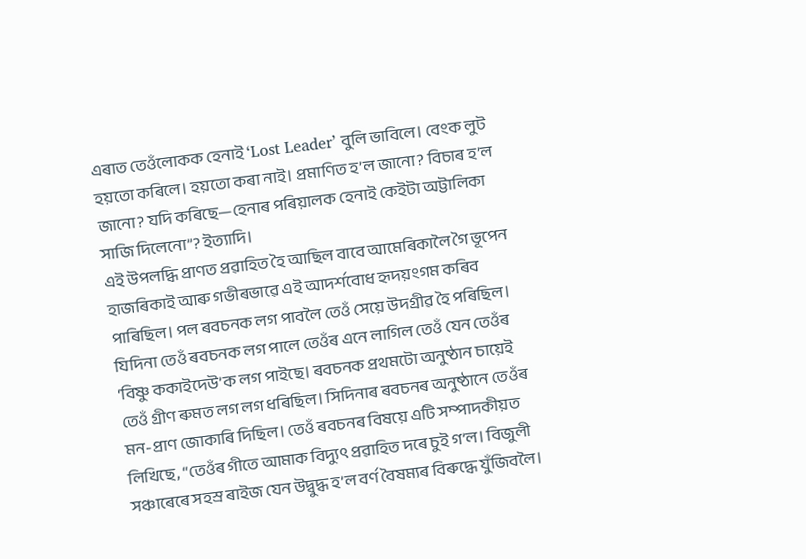এৰাত তেওঁলোকক হেনাই ‘Lost Leader’ বুলি ভাবিলে। বেংক লুট হয়তো কৰিলে। হয়তো কৰা নাই। প্ৰমাণিত হ’ল জানো? বিচাৰ হ’ল জানো? যদি কৰিছে—হেনাৰ পৰিয়ালক হেনাই কেইটা অট্টালিকা সাজি দিলেনো”? ইত্যাদি।
এই উপলদ্ধি প্ৰাণত প্ৰৱাহিত হৈ আছিল বাবে আমেৰিকালৈ গৈ ভূপেন হাজৰিকাই আৰু গভীৰভাৱে এই আদৰ্শবোধ হৃদয়ংগম কৰিব পাৰিছিল। পল ৰবচনক লগ পাবলৈ তেওঁ সেয়ে উদগ্ৰীৱ হৈ পৰিছিল। যিদিনা তেওঁ ৰবচনক লগ পালে তেওঁৰ এনে লাগিল তেওঁ যেন তেওঁৰ ‘বিষ্ণু ককাইদেউ’ক লগ পাইছে। ৰবচনক প্ৰথমটো অনুষ্ঠান চায়েই তেওঁ গ্ৰীণ ৰুমত লগ লগ ধৰিছিল। সিদিনাৰ ৰবচনৰ অনুষ্ঠানে তেওঁৰ মন-প্ৰাণ জোকাৰি দিছিল। তেওঁ ৰবচনৰ বিষয়ে এটি সম্পাদকীয়ত লিখিছে, “তেওঁৰ গীতে আমাক বিদ্যুৎ প্ৰৱাহিত দৰে চুই গ’ল। বিজুলী সঞ্চাৰেৰে সহস্ৰ ৰাইজ যেন উদ্বুদ্ধ হ’ল বৰ্ণ বৈষম্যৰ বিৰুদ্ধে যুঁজিবলৈ।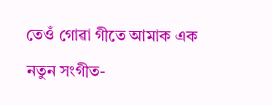তেওঁ গোৱা গীতে আমাক এক নতুন সংগীত-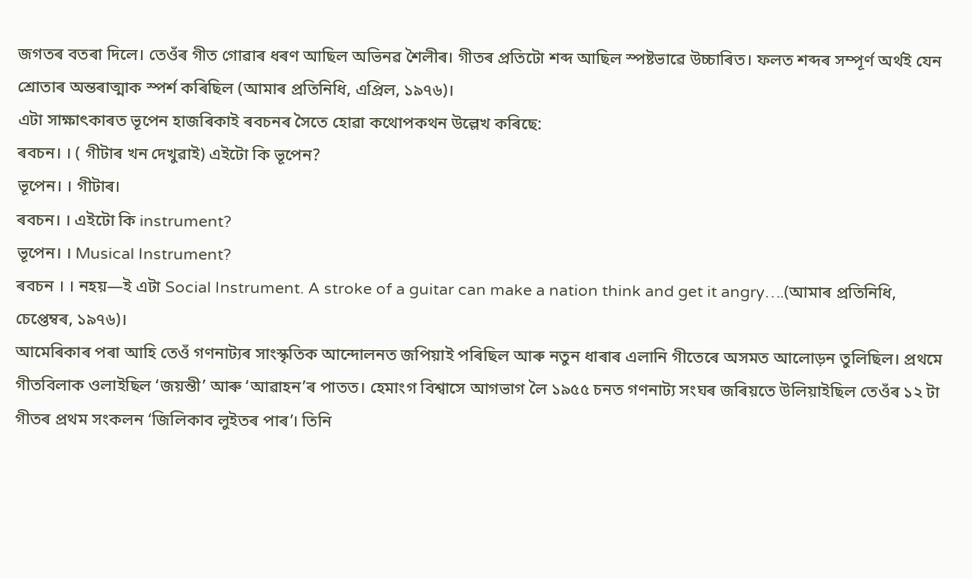জগতৰ বতৰা দিলে। তেওঁৰ গীত গোৱাৰ ধৰণ আছিল অভিনৱ শৈলীৰ। গীতৰ প্ৰতিটো শব্দ আছিল স্পষ্টভাৱে উচ্চাৰিত। ফলত শব্দৰ সম্পূৰ্ণ অৰ্থই যেন শ্ৰোতাৰ অন্তৰাত্মাক স্পৰ্শ কৰিছিল (আমাৰ প্ৰতিনিধি, এপ্ৰিল, ১৯৭৬)।
এটা সাক্ষাৎকাৰত ভূপেন হাজৰিকাই ৰবচনৰ সৈতে হোৱা কথোপকথন উল্লেখ কৰিছে:
ৰবচন। । ( গীটাৰ খন দেখুৱাই) এইটো কি ভূপেন?
ভূপেন। । গীটাৰ।
ৰবচন। । এইটো কি instrument?
ভূপেন। । Musical Instrument?
ৰবচন । । নহয়—ই এটা Social Instrument. A stroke of a guitar can make a nation think and get it angry….(আমাৰ প্ৰতিনিধি, চেপ্তেম্বৰ, ১৯৭৬)।
আমেৰিকাৰ পৰা আহি তেওঁ গণনাট্যৰ সাংস্কৃতিক আন্দোলনত জপিয়াই পৰিছিল আৰু নতুন ধাৰাৰ এলানি গীতেৰে অসমত আলোড়ন তুলিছিল। প্ৰথমে গীতবিলাক ওলাইছিল ‘জয়ন্তী’ আৰু ‘আৱাহন’ৰ পাতত। হেমাংগ বিশ্বাসে আগভাগ লৈ ১৯৫৫ চনত গণনাট্য সংঘৰ জৰিয়তে উলিয়াইছিল তেওঁৰ ১২ টা গীতৰ প্ৰথম সংকলন ‘জিলিকাব লুইতৰ পাৰ’। তিনি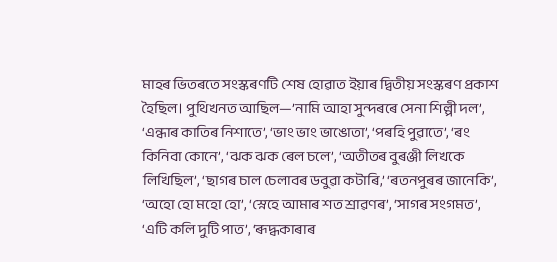মাহৰ ভিতৰতে সংস্কৰণটি শেষ হোৱাত ইয়াৰ দ্বিতীয় সংস্কৰণ প্ৰকাশ হৈছিল। পুথিখনত আছিল—’নামি আহা সুন্দৰৰে সেনা শিল্পী দল’, ‘এন্ধাৰ কাতিৰ নিশাতে’, ‘ভাং ভাং ভাঙোতা’, ‘পৰহি পুৱাতে’, ‘ৰং কিনিবা কোনে’, ‘ঝক ঝক ৰেল চলে’, ‘অতীতৰ বুৰঞ্জী লিখকে লিখিছিল’, ‘ছাগৰ চাল চেলাবৰ ডবুৱা কটাৰি,’ ‘ৰতনপুৰৰ জানেকি’, ‘অহো হো মহো হো’, ‘স্নেহে আমাৰ শত শ্ৰাৱণৰ’, ‘সাগৰ সংগমত’, ‘এটি কলি দুটি পাত’, ‘ৰূদ্ধকাৰাৰ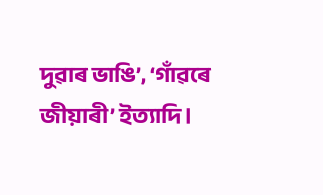দুৱাৰ ভাঙি’, ‘গাঁৱৰে জীয়াৰী’ ইত্যাদি।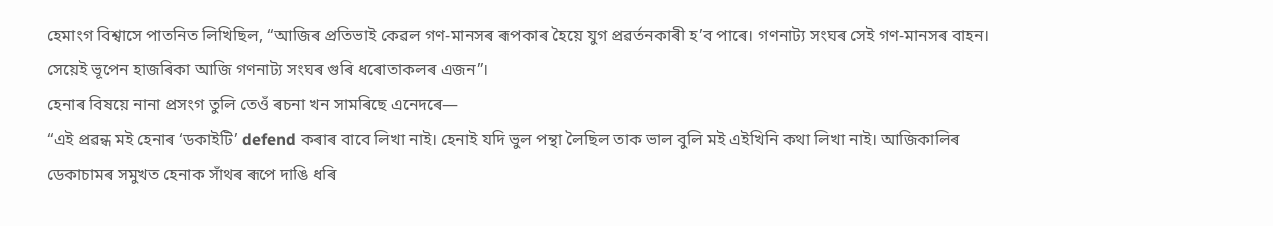হেমাংগ বিশ্বাসে পাতনিত লিখিছিল, “আজিৰ প্ৰতিভাই কেৱল গণ-মানসৰ ৰূপকাৰ হৈয়ে যুগ প্ৰৱৰ্তনকাৰী হ’ব পাৰে। গণনাট্য সংঘৰ সেই গণ-মানসৰ বাহন। সেয়েই ভূপেন হাজৰিকা আজি গণনাট্য সংঘৰ গুৰি ধৰোতাকলৰ এজন”।
হেনাৰ বিষয়ে নানা প্ৰসংগ তুলি তেওঁ ৰচনা খন সামৰিছে এনেদৰে—
“এই প্ৰৱন্ধ মই হেনাৰ ‘ডকাইটি’ defend কৰাৰ বাবে লিখা নাই। হেনাই যদি ভুল পন্থা লৈছিল তাক ভাল বুলি মই এইখিনি কথা লিখা নাই। আজিকালিৰ ডেকাচামৰ সমুখত হেনাক সাঁথৰ ৰূপে দাঙি ধৰি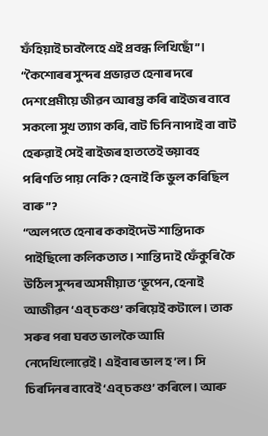ফঁহিয়াই চাবলৈহে এই প্ৰবন্ধ লিখিছোঁ”।
“কৈশোৰৰ সুন্দৰ প্ৰভাৱত হেনাৰ দৰে দেশপ্ৰেমীয়ে জীৱন আৰম্ভ কৰি ৰাইজৰ বাবে সকলো সুখ ত্যাগ কৰি, বাট চিনি নাপাই বা বাট হেৰুৱাই সেই ৰাইজৰ হাততেই ভয়াবহ পৰিণতি পায় নেকি? হেনাই কি ভুল কৰিছিল বাৰু”?
“অলপতে হেনাৰ ককাইদেউ শান্তিদাক পাইছিলো কলিকতাত। শান্তি দাই ফেঁকুৰি কৈ উঠিল সুন্দৰ অসমীয়াত ‘ভূপেন, হেনাই আজীৱন ‘এব্ চকণ্ড’ কৰিয়েই কটালে। তাক সৰুৰ পৰা ঘৰত ভালকৈ আমি নেদেখিলোৱেই। এইবাৰ ভাল হ’ল। সি চিৰদিনৰ বাবেই ‘এব্ চকণ্ড’ কৰিলে। আৰু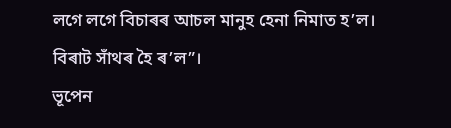লগে লগে বিচাৰৰ আচল মানুহ হেনা নিমাত হ’ল। বিৰাট সাঁথৰ হৈ ৰ’ল”।
ভূপেন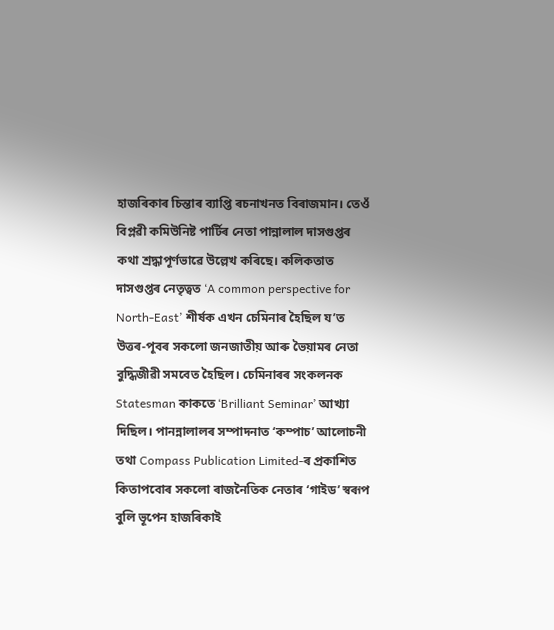হাজৰিকাৰ চিন্তাৰ ব্যাপ্তি ৰচনাখনত বিৰাজমান। তেওঁ বিপ্লৱী কমিউনিষ্ট পাৰ্টিৰ নেতা পান্নালাল দাসগুপ্তৰ কথা শ্ৰদ্ধাপূৰ্ণভাৱে উল্লেখ কৰিছে। কলিকতাত দাসগুপ্তৰ নেতৃত্বত ‘A common perspective for North-East’ শীৰ্ষক এখন চেমিনাৰ হৈছিল য’ত উত্তৰ-পূবৰ সকলো জনজাতীয় আৰু ভৈয়ামৰ নেতা বুদ্ধিজীৱী সমবেত হৈছিল। চেমিনাৰৰ সংকলনক Statesman কাকতে ‘Brilliant Seminar’ আখ্যা দিছিল। পানন্নালালৰ সম্পাদনাত ‘কম্পাচ’ আলোচনী তথা Compass Publication Limited-ৰ প্ৰকাশিত কিতাপবোৰ সকলো ৰাজনৈতিক নেতাৰ ‘গাইড’ স্বৰূপ বুলি ভূপেন হাজৰিকাই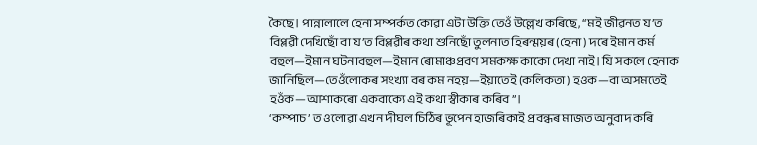কৈছে। পান্নালালে হেনা সম্পৰ্কত কোৱা এটা উক্তি তেওঁ উল্লেখ কৰিছে, “মই জীৱনত য’ত বিপ্লৱী দেখিছোঁ বা য’ত বিপ্লৱীৰ কথা শুনিছোঁ তুলনাত হিৰন্ময়ৰ (হেনা) দৰে ইমান কৰ্ম বহুল—ইমান ঘটনাবহুল—ইমান ৰোমাঞ্চপ্ৰবণ সমকক্ষ কাকো দেখা নাই। যি সকলে হেনাক জানিছিল—তেওঁলোকৰ সংখ্যা বৰ কম নহয়—ইয়াতেই (কলিকতা) হওক—বা অসমতেই হওঁক—আশাকৰো একবাক্যে এই কথা স্বীকাৰ কৰিব”।
‘কম্পাচ’ ত ওলোৱা এখন দীঘল চিঠিৰ ভূপেন হাজৰিকাই প্ৰবন্ধৰ মাজত অনুবাদ কৰি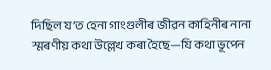দিছিল য’ত হেনা গাংগুলীৰ জীৱন কাহিনীৰ নানা স্মৰণীয় কথা উল্লেখ কৰা হৈছে—যি কথা ভূপেন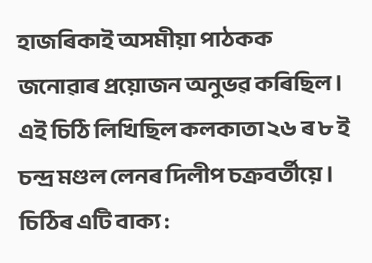হাজৰিকাই অসমীয়া পাঠকক জনোৱাৰ প্ৰয়োজন অনুভৱ কৰিছিল। এই চিঠি লিখিছিল কলকাতা ২৬ ৰ ৮ ই চন্দ্ৰ মণ্ডল লেনৰ দিলীপ চক্ৰবৰ্তীয়ে। চিঠিৰ এটি বাক্য :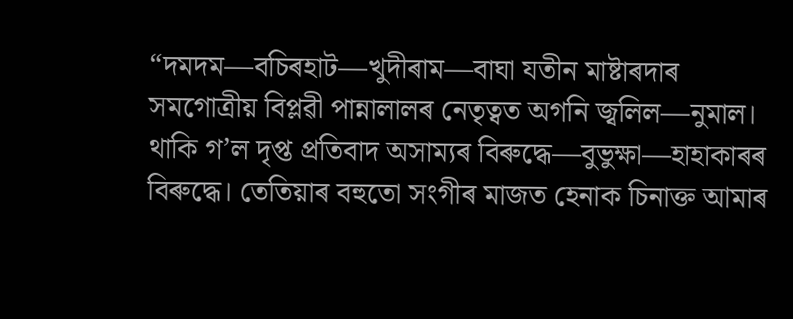“দমদম—বচিৰহাট—খুদীৰাম—বাঘা যতীন মাষ্টাৰদাৰ সমগোত্ৰীয় বিপ্লৱী পান্নালালৰ নেতৃত্বত অগনি জ্বলিল—নুমাল। থাকি গ’ল দৃপ্ত প্ৰতিবাদ অসাম্যৰ বিৰুদ্ধে—বুভুক্ষা—হাহাকাৰৰ বিৰুদ্ধে। তেতিয়াৰ বহুতো সংগীৰ মাজত হেনাক চিনাক্ত আমাৰ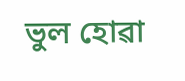ভুল হোৱা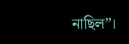নাছিল”।